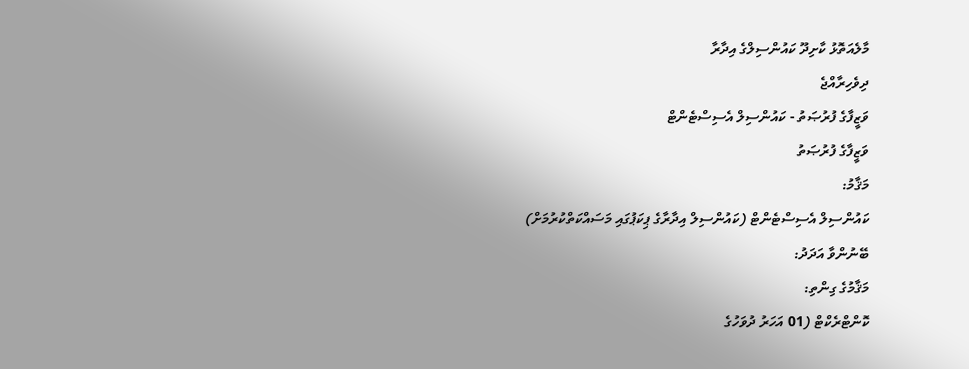މާލެއަތޮޅު ކާށިދޫ ކައުންސިލްގެ އިދާރާ
ދިވެހިރާއްޖެ
ވަޒީފާގެ ފުރުޞަތު - ކައުންސިލް އެސިސްޓެންޓް
ވަޒީފާގެ ފުރުޞަތު
މަޤާމު:
ކައުންސިލް އެސިސްޓެންޓް (ކައުންސިލް އިދާރާގެ ޕިކަޕުގައި މަސައްކަތްކުރުމަށް)
ބޭނުންވާ އަދަދު:
މަޤާމުގެ ގިންތި:
ކޮންޓްރެކްޓް (01 އަހަރު ދުވަހުގެ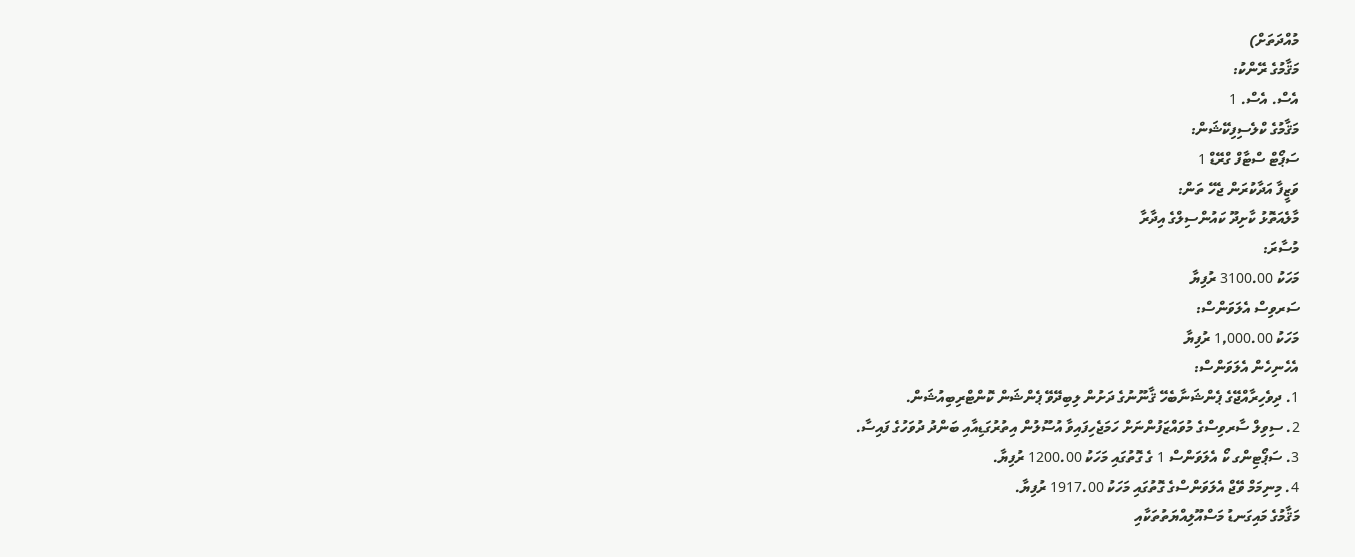މުއްދަތަށް)
މަޤާމުގެ ރޭންކު:
އެސް. އެސް. 1
މަޤާމުގެ ކްލެސިފިކޭޝަން:
ސަޕޯޓް ސްޓާފް ގްރޭޑް 1
ވަޒީފާ އަދާކުރަން ޖެހޭ ތަން:
މާލެއަތޮޅު ކާށިދޫ ކައުންސިލްގެ އިދާރާ
މުސާރަ:
މަހަކު 3100.00 ރުފިޔާ
ސަރވިސް އެލަވަންސް:
މަހަކު 1,000.00 ރުފިޔާ
އެހެނިހެން އެލަވަންސް:
1. ދިވެހިރާއްޖޭގެ ޕެންޝަނާބެހޭ ޤާނޫނުގެ ދަށުން ލިބިދޭވޭ ޕެންޝަން ކޮންޓްރިބިއުޝަން.
2. ސިވިލް ސާރވިސްގެ މުވައްޒަފުންނަށް ހަމަޖެހިފައިވާ އުސޫލުން އިތުރުގަޑިއާއި ބަންދު ދުވަހުގެ ފައިސާ.
3. ސަޕޯޓިންގ ކޯ އެލަވަންސް 1 ގެ ގޮތުގައި މަހަކު 1200.00 ރުފިޔާ.
4. މިނިމަމް ވޭޖް އެލަވަންސްގެ ގޮތުގައި މަހަކު 1917.00 ރުފިޔާ.
މަޤާމުގެ މައިގަނޑު މަސްއޫލިއްޔަތުތަކާއި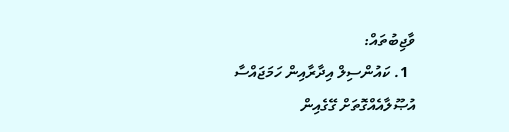ވާޖިބުތައް:
  1. ކައުންސިލް އިދާރާއިން ހަމަޖައްސާ އުޞޫލާއެއްގޮތަށް ގޭގެއިން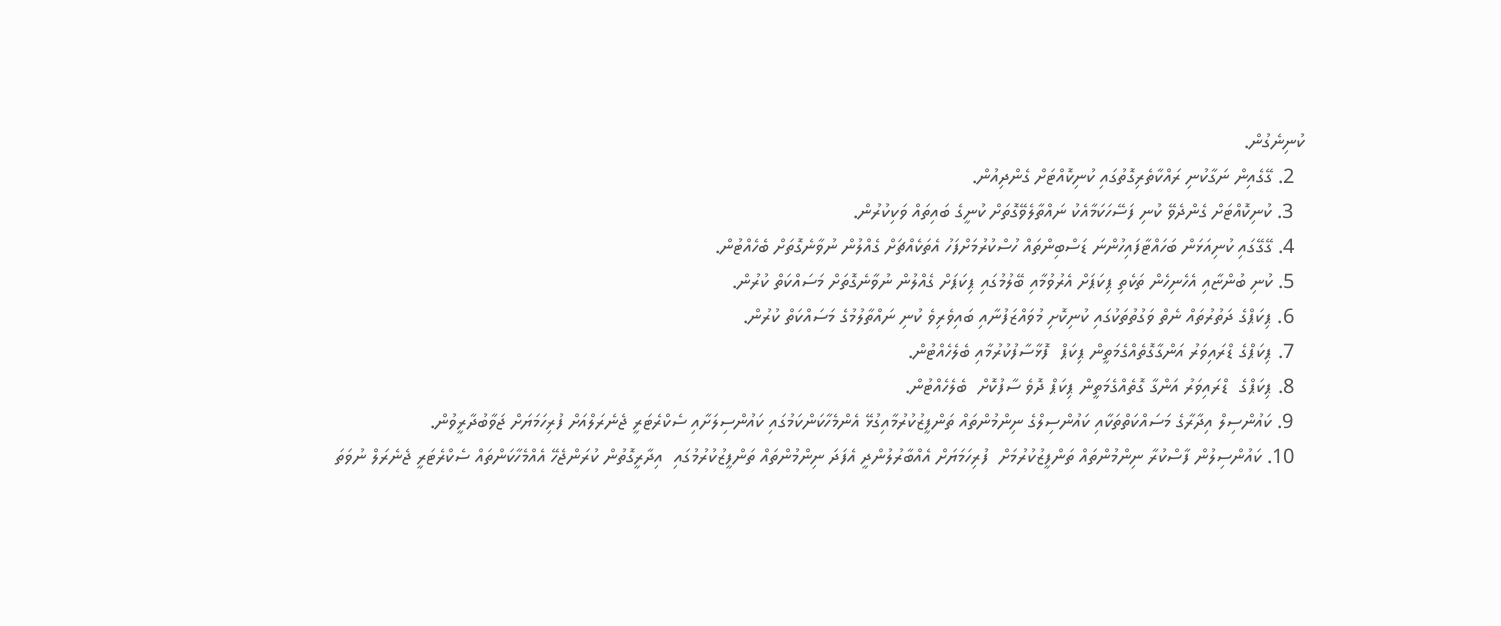ކުނިނެގުން.
  2. ގޭގެއިން ނަގާކުނި ރައްކާތެރިގޮތުގައި ކުނިކޮއްޓަށް ގެންދިއުން.
  3. ކުނިކޮއްޓަށް ގެންދެވޭ ކުނި ފަސޭހަކަމާއެކު ނައްތާލެވޭގޮތަށް ކުނީގެ ބައިތައް ވަކިކުރުން.
  4. ގޭގޭގައި ކުނިއަޅަން ބަހައްޓާފައިހުންނަ ޑަސްބިންތައް ހުސްކުރުމަށްފަހު އެތަކެއްޗަށް ގެއްލުން ނުވާނެގޮތަށް ބެހެއްޓުން.
  5. ކުނި ބުންޏާއި އެހެނިހެން ތަކެތި ޕިކަޕަށް އެރުވުމާއި ބޭލުމުގައި ޕިކަޕަށް ގެއްލުން ނުވާނެގޮތަށް މަސައްކަތް ކުރުން.
  6. ޕިކަޕްގެ ދަތުރުތައް ނެތް ވަގުތުތަކުގައި ކުނިކޮށި މުވައްޒަފުނާއި ބައިވެރިވެ ކުނި ނައްތާލުމުގެ މަސައްކަތް ކުރުން.
  7. ޕިކަޕްގެ ޑްރައިވަރު އަންގާގޮތެއްގެމަތީން ޕިކަޕް  ފޮޅާސާފުކުރުމާއި ބެލެހެއްޓުން.
  8. ޕިކަޕްގެ  ޑްރައިވަރު އަންގާ ގޮތެއްގެމަތީން ޕިކަޕް ދޮވެ ސާފުކޮށް  ބެލެހެއްޓުން.
  9. ކައުންސިލް އިދާރާގެ މަސައްކަތްތަކާއި ކައުންސިލްގެ ނިންމުންތައް ތަންފީޒުކުރުމާއިގުޅޭ އެންމެހާކަންކަމުގައި ކައުންސިލަށާއި ސެކްރެޓަރީ ޖެނެރަލްއަށް ފުރިހަމަޔަށް ޖަވާބުދާރީވުން.
  10. ކައުންސިލުން ފާސްކުރާ ނިންމުންތައް ތަންފީޒުކުރުމަށް  ފުރިހަމަޔަށް އެއްބާރުލުންދީ އެފަދަ ނިންމުންތައް ތަންފީޒުކުރުމުގައި  އިދާރީގޮތުން ކުރަންޖެހޭ އެއްމެހާކަންތައް ސެކްރެޓަރީ ޖެނެރަލް ނުވަތަ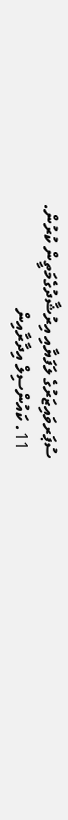ސުޕަރވައިޒަރުގެ ލަފަޔާއި އިރުޝާދުގެމަތީން ކުރުން.
  11. ކައުންސިލް އިދާރާއިން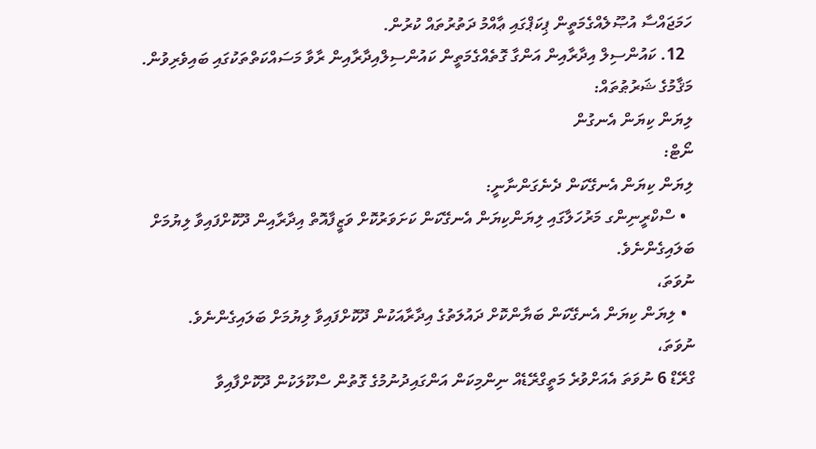ހަމަޖައްސާ އުޞޫލެއްގެމަތީން ޕިކަޕްގައި ޢާއްމު ދަތުރުތައް ކުރުން.
  12. ކައުންސިލް އިދާރާއިން އަންގާ ގޮތެއްގެމަތީން ކައުންސިލްއިދާރާއިން ރާވާ މަސައްކަތްތަކުގައި ބައިވެރިވުން.
މަޤާމުގެ ޝަރުޠުތައް:
ލިޔަން ކިޔަން އެނގުން
ނޯޓް:
ލިޔަން ކިޔަން އެނގޭކަން ދެނެގަންނާނީ:
  • ސްކްރީނިންގ މަރުހަލާގައި ލިޔަންކިޔަން އެނގޭކަން ކަށަވަރުކޮށް ވަޒީފާއޮތް އިދާރާއިން ދޫކޮށްފައިވާ ލިޔުމަށް ބަލައިގެންނެވެ.
ނުވަތަ،
  • ލިޔަން ކިޔަން އެނގޭކަން ބަޔާންކޮށް ދައުލަތުގެ އިދާރާއަކުން ދޫކޮށްފައިވާ ލިޔުމަށް ބަލައިގެންނެވެ.
ނުވަތަ،
ގްރޭޑް 6 ނުވަތަ އެއަށްވުރެ މަތީގްރޭޑެއް ނިންމިކަން އަންގައިދުނުމުގެ ގޮތުން ސްކޫލަކުން ދޫކޮށްފާއިވާ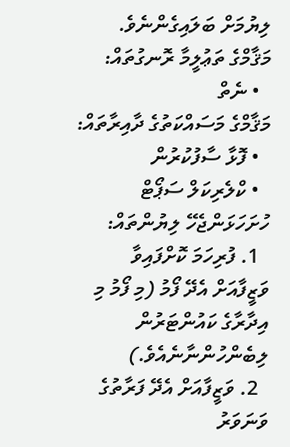ލިޔުމަށް ބަލައިގެންނެވެ.
މަޤާމްގެ ތަޢުލީމާ ރޮނގުތައް:
  • ނެތް
މަޤާމްގެ މަސައްކަތުގެ ދާއިރާތައް:
  • ފޮޅާ ސާފުކުރުން
  • ކްލެރިކަލް ސަޕޯޓް
ހުށަހަޅަންޖެހޭ ލިޔުންތައް:
  1. ފުރިހަމަ ކޮށްފައިވާ ވަޒީފާއަށް އެދޭ ފޯމު (މި ފޯމު މި އިދާރާގެ ކައުންޓަރުން ލިބެންހުންނާނެއެވެ.)
  2. ވަޒީފާއަށް އެދޭ ފަރާތުގެ ވަނަވަރު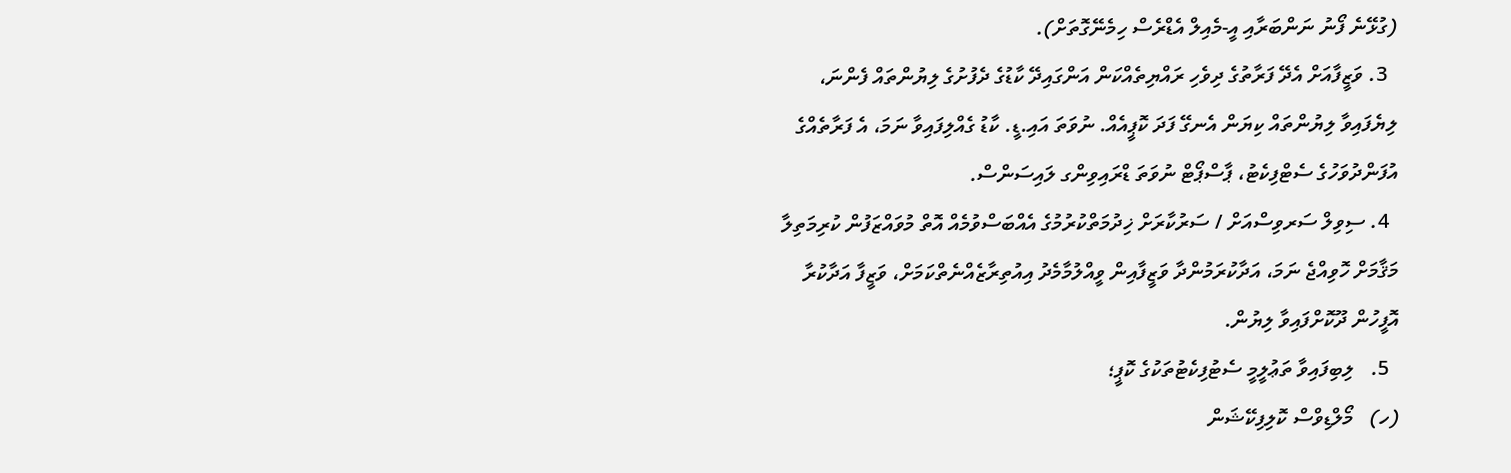(ގުޅޭނެ ފޯނު ނަންބަރާއި އީ-މެއިލް އެޑްރެސް ހިމެނޭގޮތަށް).
  3. ވަޒީފާއަށް އެދޭ ފަރާތުގެ ދިވެހި ރައްޔިތެއްކަން އަންގައިދޭ ކާޑުގެ ދެފުށުގެ ލިޔުންތައް ފެންނަ، ލިޔެފައިވާ ލިޔުންތައް ކިޔަން އެނގޭ ފަދަ ކޮޕީއެއް. ނުވަތަ އައި.ޑީ. ކާޑު ގެއްލިފައިވާ ނަމަ، އެ ފަރާތެއްގެ އުފަންދުވަހުގެ ސެޓްފިކެޓު، ޕާސްޕޯޓް ނުވަތަ ޑްރައިވިންގ ލައިސަންސް.
  4. ސިވިލް ސަރވިސްއަށް / ސަރުކާރަށް ޚިދުމަތްކުރުމުގެ އެއްބަސްވުމެއް އޮތް މުވައްޒަފުން ކުރިމަތިލާ މަޤާމަށް ހޮވިއްޖެ ނަމަ، އަދާކުރަމުންދާ ވަޒީފާއިން ވީއްލުމާމެދު އިއުތިރާޒެއްނެތްކަމަށް، ވަޒީފާ އަދާކުރާ އޮފީހުން ދޫކޮށްފައިވާ ލިޔުން.
  5.   ލިބިފައިވާ ތަޢުލީމީ ސެޓުފިކެޓުތަކުގެ ކޮޕީ؛
(ހ)   މޯލްޑިވްސް ކޮލިފިކޭޝަން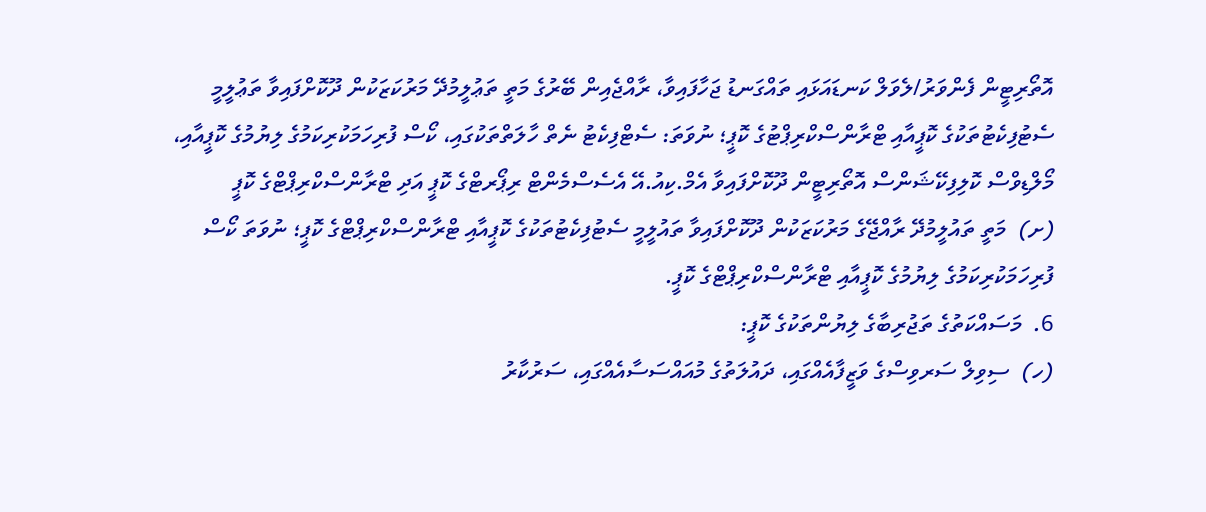އޮތޯރިޓީން ފެންވަރު/ލެވަލް ކަނޑައަޅައި ތައްގަނޑު ޖަހާފައިވާ، ރާއްޖެއިން ބޭރުގެ މަތީ ތަޢުލީމުދޭ މަރުކަޒަކުން ދޫކޮށްފައިވާ ތަޢުލީމީ ސެޓުފިކެޓުތަކުގެ ކޮޕީއާއި ޓްރާންސްކްރިޕްޓުގެ ކޮޕީ؛ ނުވަތަ: ސެޓްފިކެޓު ނެތް ހާލަތްތަކުގައި، ކޯސް ފުރިހަމަކުރިކަމުގެ ލިޔުމުގެ ކޮޕީއާއި، މޯލްޑިވްސް ކޮލިފިކޭޝަންސް އޮތޯރިޓީން ދޫކޮށްފައިވާ އެމް.ކިއު.އޭ އެސެސްމެންޓް ރިޕޯރޓްގެ ކޮޕީ އަދި ޓްރާންސްކްރިޕްޓްގެ ކޮޕީ
(ށ)  މަތީ ތައުލީމުދޭ ރާއްޖޭގެ މަރުކަޒަކުން ދޫކޮށްފައިވާ ތައުލީމީ ސެޓުފިކެޓުތަކުގެ ކޮޕީއާއި ޓްރާންސްކްރިޕްޓްގެ ކޮޕީ؛ ނުވަތަ ކޯސް ފުރިހަމަކުރިކަމުގެ ލިޔުމުގެ ކޮޕީއާއި ޓްރާންސްކްރިޕްޓްގެ ކޮޕީ.
6.  މަސައްކަތުގެ ތަޖުރިބާގެ ލިޔުންތަކުގެ ކޮޕީ:
(ހ)  ސިވިލް ސަރވިސްގެ ވަޒީފާއެއްގައި، ދައުލަތުގެ މުއައްސަސާއެއްގައި، ސަރުކާރު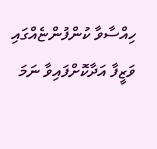ހިއްސާވާ ކުންފުންޏެއްގައި ވަޒީފާ އަދާކޮށްފައިވާ ނަމަ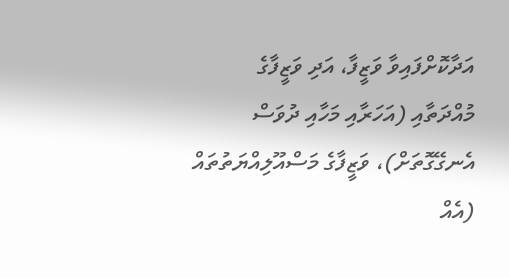އަދާކޮށްފައިވާ ވަޒީފާ، އަދި ވަޒީފާގެ މުއްދަތާއި (އަހަރާއި މަހާއި ދުވަސް އެނގޭގޮތަށް)، ވަޒީފާގެ މަސްއޫލިއްޔަތުތައް (އެއް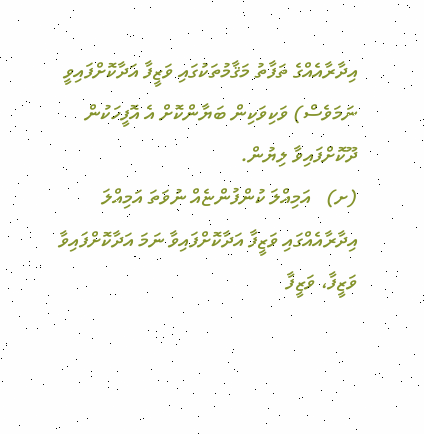އިދާރާއެއްގެ ތަފާތު މަޤާމުތަކުގައި ވަޒީފާ އަދާކޮށްފައިވީ ނަމަވެސް) ވަކިވަކިން ބަޔާންކޮށް އެ އޮފީހަކުން ދޫކޮށްފައިވާ ލިޔުން.
(ށ)   އަމިއްލަ ކުންފުންޏެއް ނުވަތަ އަމިއްލަ އިދާރާއެއްގައި ވަޒީފާ އަދާކޮށްފައިވާ ނަމަ އަދާކޮށްފައިވާ ވަޒީފާ، ވަޒީފާ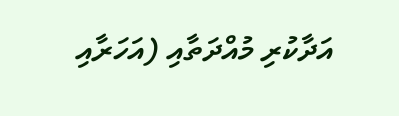އަދާކުރި މުއްދަތާއި (އަހަރާއި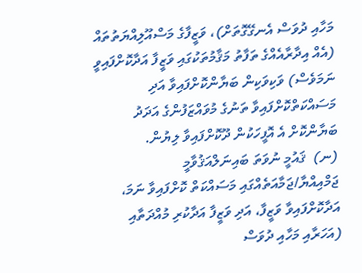މަހާއި ދުވަސް އެނގޭގޮތަށް)، ވަޒީފާގެ މަސްއޫލިއްޔަތުތައް (އެއް އިދާރާއެއްގެ ތަފާތު މަޤާމުތަކުގައި ވަޒީފާ އަދާކޮށްފައިވީ ނަމަވެސް) ވަކިވަކިން ބަޔާންކޮށްފައިވާ އަދި މަސައްކަތްކޮށްފައިވާ ތަނުގެ މުވައްޒަފުންގެ އަދަދު ބަޔާންކޮށް އެ އޮފީހަކުން ދޫކޮށްފައިވާ ލިޔުން.
(ނ)  ޤައުމީ ނުވަތަ ބައިނަލްއަޤުވާމީ ޖަމްއިއްޔާ/ޖަމާއަތެއްގައި މަސައްކަތް ކޮށްފައިވާ ނަމަ، އަދާކޮށްފައިވާ ވަޒީފާ، އަދި ވަޒީފާ އަދާކުރި މުއްދަތާއި (އަހަރާއި މަހާއި ދުވަސް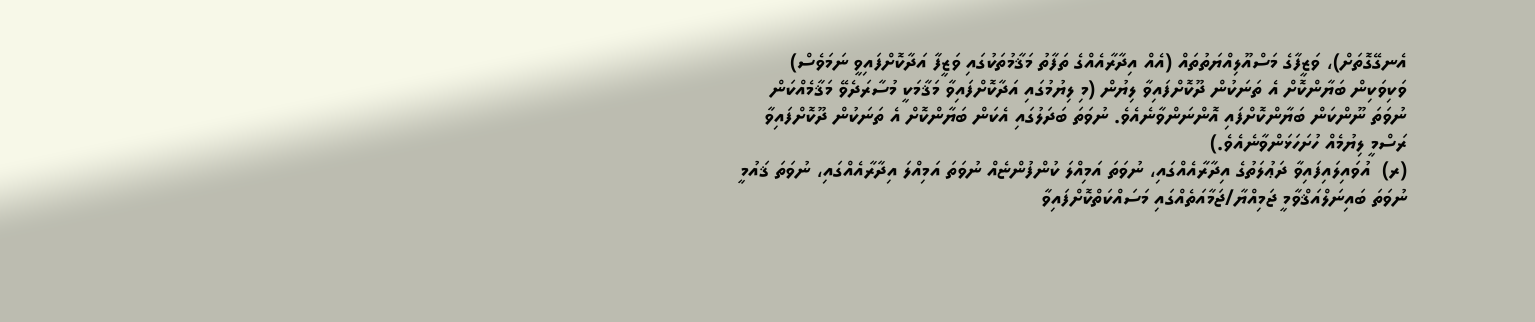އެނގޭގޮތަށް)، ވަޒީފާގެ މަސްއޫލިއްޔަތުތައް (އެއް އިދާރާއެއްގެ ތަފާތު މަޤާމުތަކުގައި ވަޒީފާ އަދާކޮށްފައިވީ ނަމަވެސް) ވަކިވަކިން ބަޔާންކޮށް އެ ތަނަކުން ދޫކޮށްފައިވާ ލިޔުން (މި ލިޔުމުގައި އަދާކޮށްފައިވާ މަޤާމަކީ މުސާރަދެވޭ މަޤާމެއްކަން ނުވަތަ ނޫންކަން ބަޔާންކޮށްފައި އޮންނަންވާނެއެވެ. ނުވަތަ ބަދަލުގައި އެކަން ބަޔާންކޮށް އެ ތަނަކުން ދޫކޮށްފައިވާ ރަސްމީ ލިޔުމެއް ހުށަހަޅަންވާނެއެވެ.)
(ރ)  އުވައިލައިފައިވާ ދަޢުލަތުގެ އިދާރާއެއްގައި، ނުވަތަ އަމިއްލަ ކުންފުންޏެއް ނުވަތަ އަމިއްލަ އިދާރާއެއްގައި، ނުވަތަ ޤައުމީ ނުވަތަ ބައިނަލްއަޤްވާމީ ޖަމިއްޔާ/ޖަމާއަތެއްގައި މަސައްކަތްކޮށްފައިވާ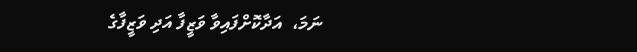ނަމަ،  އަދާކޮށްފައިވާ ވަޒީފާ އަދި ވަޒީފާގެ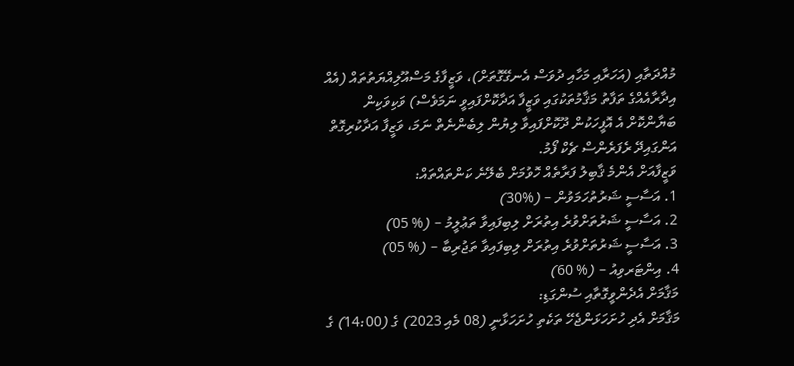މުއްދަތާއި (އަހަރާއި މަހާއި ދުވަސް އެނގޭގޮތަށް)، ވަޒީފާގެ މަސްއޫލިއްޔަތުތައް (އެއް އިދާރާއެއްގެ ތަފާތު މަޤާމުތަކުގައި ވަޒީފާ އަދާކޮށްފައިވީ ނަމަވެސް) ވަކިވަކިން ބަޔާންކޮށް އެ އޮފީހަކުން ދޫކޮށްފައިވާ ލިޔުން ލިބެންނެތް ނަމަ، ވަޒީފާ އަދާކުރިގޮތް އަންގައިދޭ ރެފަރެންސް ޗެކް ފޯމު.
ވަޒީފާއަށް އެންމެ ޤާބިލު ފަރާތެއް ހޮވުމަށް ބެލޭނެ ކަންތައްތައް:
1. އަސާސީ ޝަރުތުހަމަވުން – (%30)
2. އަސާސީ ޝަރުތަށްވުރެ އިތުރަށް ލިބިފައިވާ ތަޢުލީމު – (% 05)
3. އަސާސީ ޝަރުތަށްވުރެ އިތުރަށް ލިބިފައިވާ ތަޖުރިބާ – (% 05)
4. އިންޓަރވިއު – (% 60)
މަޤާމަށް އެދެންވީގޮތާއި ސުންގަޑި:
މަޤާމަށް އެދި ހުށަހަޅަންޖެހޭ ތަކެތި ހުށަހަޅާނީ (08 މެއި 2023) ގެ (14:00) ގެ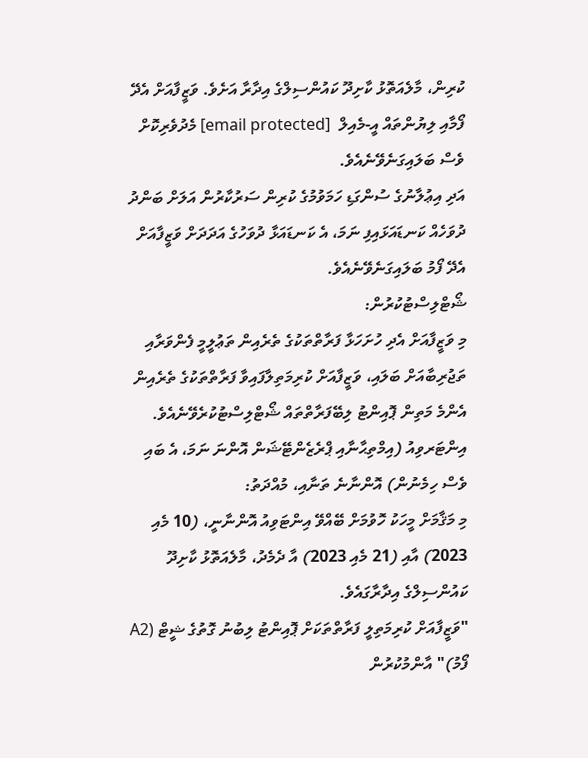ކުރިން، މާލެއަތޮޅު ކާށިދޫ ކައުންސިލްގެ އިދާރާ އަށެވެ. ވަޒީފާއަށް އެދޭ ފޯމާއި ލިޔުންތައް އީ-މެއިލް  [email protected] މެދުވެރިކޮށް ވެސް ބަލައިގަނެވޭނެއެވެ.
އަދި އިޢުލާނުގެ ސުންގަޑި ހަމަވުމުގެ ކުރިން ސަރުކާރުން އަލަށް ބަންދު ދުވަހެއް ކަނޑައަޅައިފި ނަމަ، އެ ކަނޑައަޅާ ދުވަހުގެ އަދަދަށް ވަޒީފާއަށް އެދޭ ފޯމު ބަލައިގަނެވޭނެއެވެ.
ޝޯޓްލިސްޓުކުރުން:
މި ވަޒީފާއަށް އެދި ހުށަހަޅާ ފަރާތްތަކުގެ ތެރެއިން ތަޢުލީމީ ފެންވަރާއި ތަޖުރިބާއަށް ބަލައި، ވަޒީފާއަށް ކުރިމަތިލާފައިވާ ފަރާތްތަކުގެ ތެރެއިން އެންމެ މަތިން ޕޮއިންޓު ލިބޭފަރާތްތައް ޝޯޓްލިސްޓުކުރެވޭނެއެވެ.
އިންޓަރވިއު (އިމްތިޙާނާއި ޕްރެޒެންޓޭޝަން އޮންނަ ނަމަ، އެ ބައި ވެސް ހިމެނުން) އޮންނާނެ ތަނާއި، މުއްދަތު:
މި މަޤާމަށް މީހަކު ހޮވުމަށް ބޭއްވޭ އިންޓަވިއު އޮންނާނީ، (10 މެއި 2023) އާއި (21 މެއި 2023) އާ ދެމެދު، މާލެއަތޮޅު ކާށިދޫ ކައުންސިލްގެ އިދާރާގައެވެ.
"ވަޒީފާއަށް ކުރިމަތިލީ ފަރާތްތަކަށް ޕޮއިންޓު ލިބުނު ގޮތުގެ ޝީޓް (A2 ފޯމު)" އާންމުކުރުން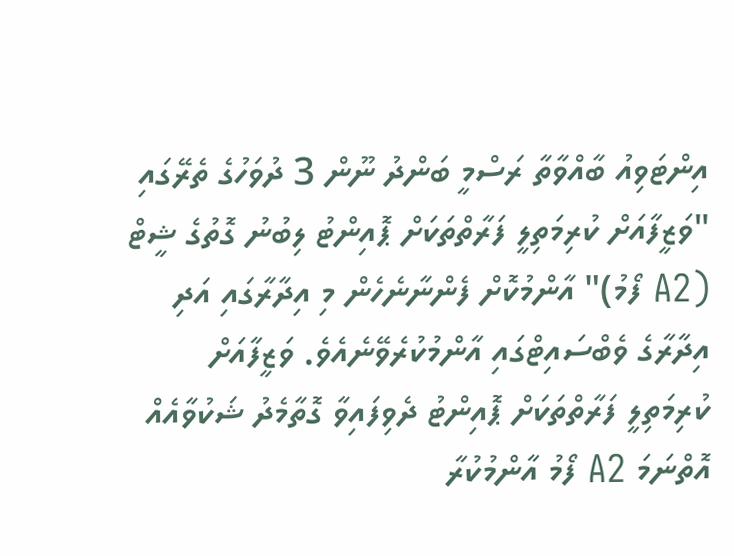އިންޓަވިއު ބާއްވާތާ ރަސްމީ ބަންދު ނޫން 3 ދުވަހުގެ ތެރޭގައި "ވަޒީފާއަށް ކުރިމަތިލީ ފަރާތްތަކަށް ޕޮއިންޓު ލިބުނު ގޮތުގެ ޝީޓް (A2 ފޯމު)" އާންމުކޮށް ފެންނާނެހެން މި އިދާރާގައި އަދި އިދާރާގެ ވެބްސައިޓްގައި އާންމުކުރެވޭނެއެވެ. ވަޒީފާއަށް ކުރިމަތިލީ ފަރާތްތަކަށް ޕޮއިންޓު ދެވިފައިވާ ގޮތާމެދު ޝަކުވާއެއް އޮތްނަމަ A2 ފޯމު އާންމުކުރާ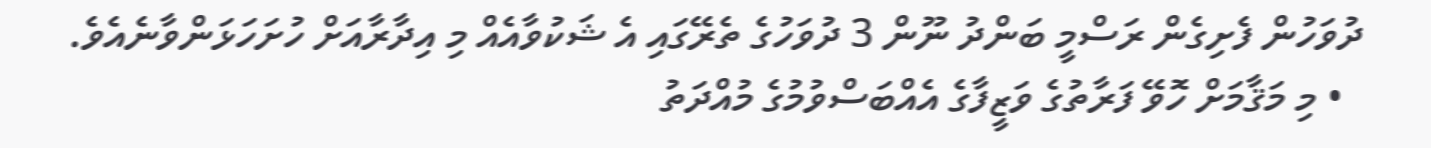ދުވަހުން ފެށިގެން ރަސްމީ ބަންދު ނޫން 3 ދުވަހުގެ ތެރޭގައި އެ ޝަކުވާއެއް މި އިދާރާއަށް ހުށަހަޅަންވާނެއެވެ.
  • މި މަޤާމަށް ހޮވޭ ފަރާތުގެ ވަޒީފާގެ އެއްބަސްވުމުގެ މުއްދަތު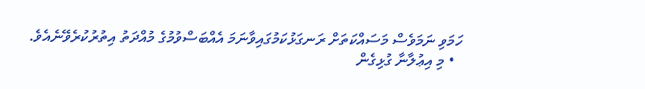ހަމަވި ނަމަވެސް މަސައްކަތަށް ރަނގަޅުކަމުގައިވާނަމަ އެއްބަސްވުމުގެ މުއްދަތު އިތުރުކުރެވޭނެއެވެ.
  • މި އިޢުލާނާ ގުޅިގެން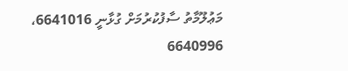މަޢުލޫމާތު ސާފުކުރުމަށް ގުޅާނީ 6641016، 6640996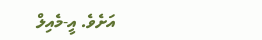އަށެވެ. އީ-މެއިލް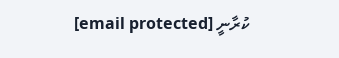ކުރާނީ [email protected]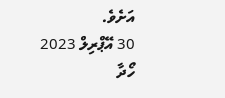އަށެވެ.
30 އޭޕްރިލް 2023
ހޯދާ